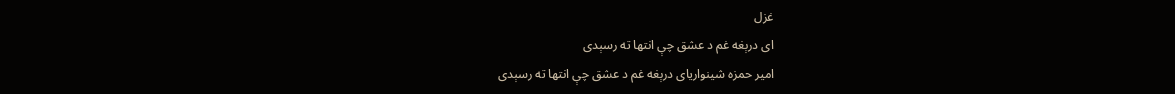غزل
ای درېغه غم د عشق چې انتها ته رسېدی
امیر حمزه شینواریای درېغه غم د عشق چې انتها ته رسېدی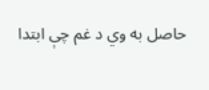حاصل به وي د غم چې ابتدا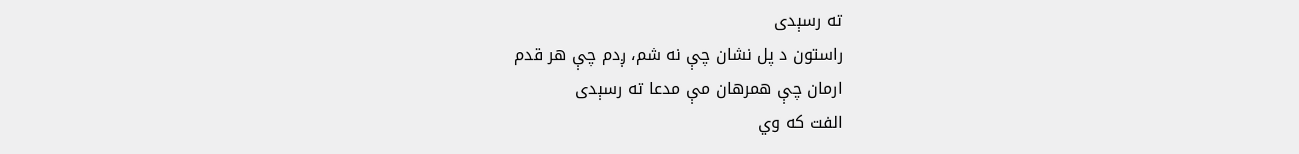ته رسېدی
راستون د پل نشان چې نه شم، ږدم چې هر قدم
ارمان چې همرهان مې مدعا ته رسېدی
الفت که وي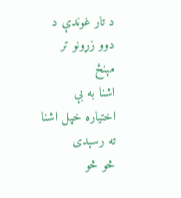د تار غوندې د دوو زړونو تر مېنځ
اشنا به بې اختياره خپل اشنا ته رسېدی
څو څو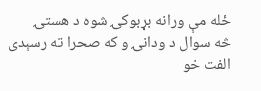ځله مې ورانه بړبوکۍ شوه د هستۍ
څه سوال د ودانۍ و که صحرا ته رسېدی
الفت خو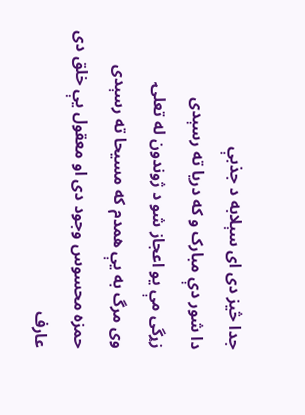جدا څيز دی ای سېلابه د جذبې
دا شور دې مبارک و که دريا ته رسېدی
زړگی مې يو اعجاز شو د ژوندون له تعلۍ
وی مرگ به يې همدم که مسيحا ته رسېدی
حمزه محسوس وجود دی او معقول يې خلق دی
عارف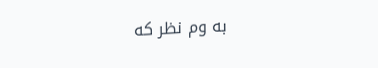به وم نظر که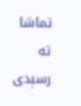تماشا ته رسېدی